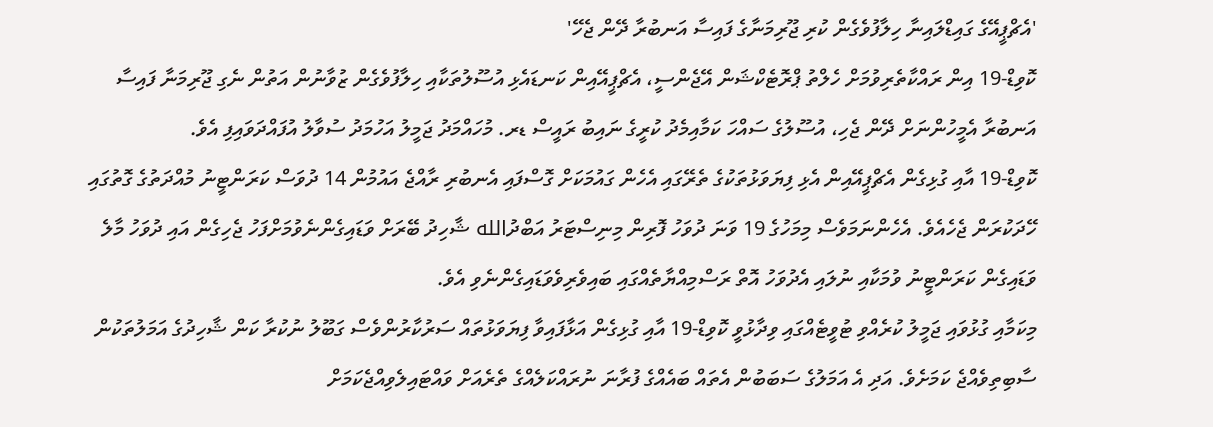'އެޗްޕީއޭގެ ގައިޑްލައިނާ ހިލާފުވެގެން ކުރި ޖޫރިމަނާގެ ފައިސާ އަނބުރާ ދޭން ޖެހޭ'
ކޮވިޑް-19 އިން ރައްކާތެރިވުމަށް ހެލްތު ޕްރޮޓެކްޝަން އޭޖެންސީ، އެޗްޕީއޭއިން ކަނޑައެޅި އުސޫލުތަކާއި ހިލާފުވެގެން ޒުވާނުން އަތުން ނެގި ޖޫރިމަނާ ފައިސާ އަނބުރާ އެމީހުންނަށް ދޭން ޖެހި، އުސޫލުގެ ސައްހަ ކަމާއިމެދު ކުރީގެ ނައިބު ރައީސް ޑރ. މުހައްމަދު ޖަމީލު އަހުމަދު ސުވާލު އުފައްދަވައިފި އެވެ.
ކޮވިޑް-19 އާއި ގުޅިގެން އެޗްޕީއޭއިން އެޅި ފިޔަވަޅުތަކުގެ ތެރޭގައި އެހެން ގައުމަކަށް ގޮސްފައި އެނބުރި ރާއްޖެ އައުމުން 14 ދުވަސް ކަރަންޓީނު މުއްދަތުގެ ގޮތުގައި ހޭދަކުރަން ޖެހެއެވެ. އެހެންނަމަވެސް މިމަހުގެ 19 ވަނަ ދުވަހު ފޮރިން މިނިސްޓަރު އަބްދުالله ޝާހިދު ބޭރަށް ވަޑައިގެންނެވުމަށްފަހު ޖެހިގެން އައި ދުވަހު މާލެ ވަޑައިގެން ކަރަންޓީނު ވުމަކާއި ނުލައި އެދުވަހު އޮތް ރަސްމިއްޔާތެއްގައި ބައިވެރިވެވަޑައިގެންނެވި އެވެ.
މިކަމާއި ގުޅުވައި ޖަމީލު ކުރެއްވި ޓުވީޓެއްގައި ވިދާޅުވީ ކޮވިޑް-19 އާއި ގުޅިގެން އަޅާފައިވާ ފިޔަވަޅުތައް ސަރުކާރުންވެސް ގަބޫލު ނުކުރާ ކަން ޝާހިދުގެ އަމަލުތަކުން ސާބިތިވެއްޖެ ކަމަށެވެ. އަދި އެ އަމަލުގެ ސަބަބުން އެތައް ބައެއްގެ ފުރާނަ ނުރައްކަލެއްގެ ތެރެއަށް ވައްޓައިލެވިއްޖެކަމަށް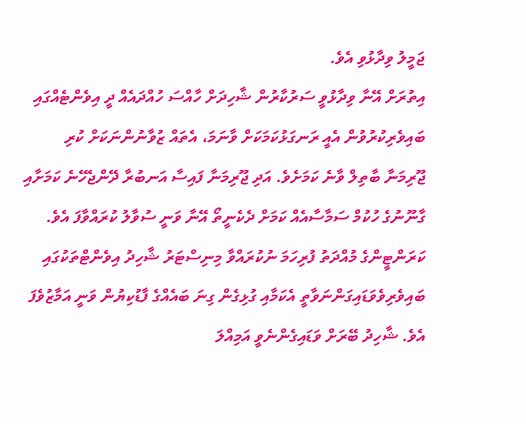ޖަމީލު ވިދާޅުވި އެވެ.
އިތުރަށް އޭނާ ވިދާޅުވީ ސަރުކާރުން ޝާހިދަށް ހާއްސަ ހުއްދައެއް ދީ އިވެންޓެއްގައި ބައިވެރިކުރުވުން އެއީ ރަނގަޅުކަމަކަށް ވާނަމަ، އެތައް ޒުވާނުންނަކަށް ކުރި ޖޫރިމަނާ ބާތިލް ވާނެ ކަމަށެވެ. އަދި ޖޫރިމަނާ ފައިސާ އަނބުރާ ދޭންޖެހޭނެ ކަމަށާއި ގާނޫނުގެ ހުކުމް ސަމާސާއެއް ކަމަށް ދެކެނީތޯ އޭނާ ވަނީ ސުވާލު ކުރައްވާފަ އެވެ.
ކަރަންޓީންގެ މުއްދަތު ފުރިހަމަ ނުކުރައްވާ މިނިސްޓަރު ޝާހިދު އިވެންޓްތަކުގައި ބައިވެރިވެވަޑައިގަންނަވާތީ އެކަމާއި ގުޅިގެން ގިނަ ބައެއްގެ ފާޑުކިޔުން ވަނީ އަމާޒުވެފަ އެވެ. ޝާހިދު ބޭރަށް ވަޑައިގެންނެވީ އަމިއްލަ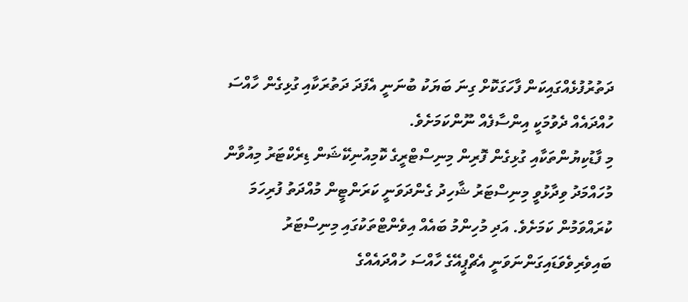ދަތުރުފުޅެއްގައިކަން ފާހަގަކޮށް ގިނަ ބަޔަކު ބުނަނީ އެފަދަ ދަތުރަކާއި ގުޅިގެން ހާއްސަ ހުއްދައެއް ދެވުމަކީ އިންސާފެއް ނޫންކަމަށެވެ.
މި ފާޑުކިޔުންތަކާއި ގުޅިގެން ފޮރިން މިނިސްޓްރީގެ ކޮމިއުނިކޭޝަން ޑިރެކްޓަރު މިއުވާން މުހައްމަދު ވިދާޅުވީ މިނިސްޓަރު ޝާހިދު ގެންދަވަނީ ކަރަންޓީން މުއްދަތު ފުރިހަމަ ކުރައްވަމުން ކަމަށެވެ. އަދި މުހިންމު ބައެއް އިވެންޓްތަކުގައި މިނިސްޓަރު ބައިވެރިވެވަޑައިގަންނަވަނީ އެޗްޕީއޭގެ ހާއްސަ ހުއްދައެއްގެ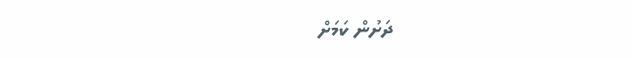ދަށުން ކަމަށް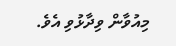މިއުވާން ވިދާޅުވި އެވެ.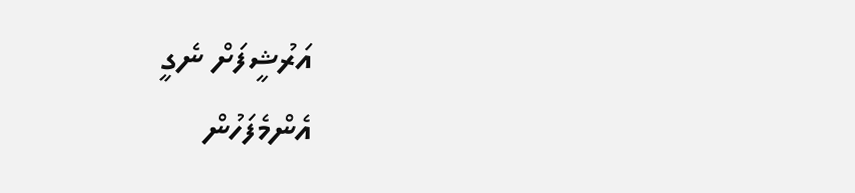އަރުޝީފަށް ނެގީ
އެންމެފަހުން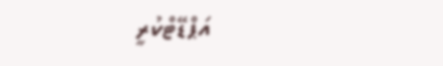އަޕްޑޭޓްކުރީ